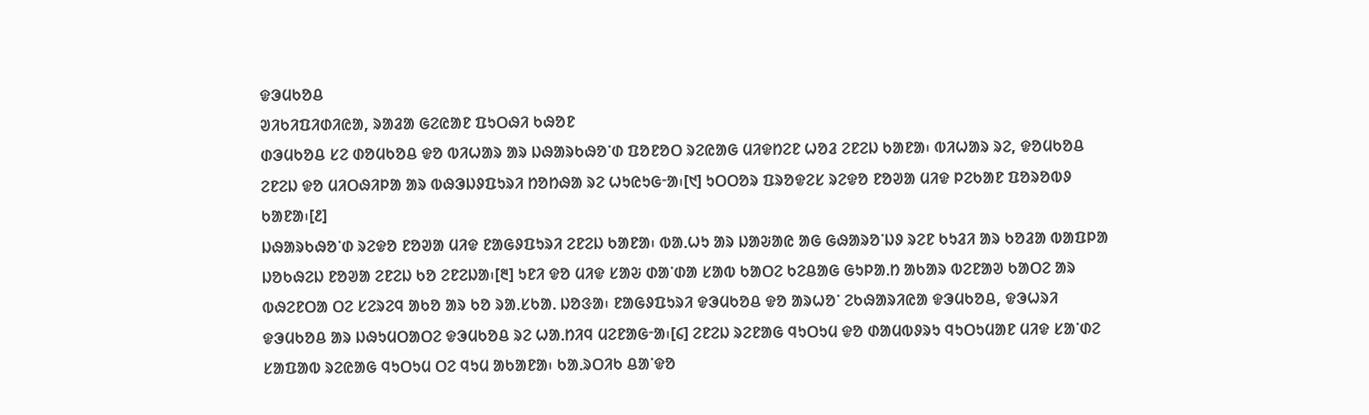ᱫᱳᱢᱠᱚᱪ
ᱣᱤᱠᱤᱯᱤᱰᱤᱭᱟ, ᱨᱟᱲᱟ ᱜᱮᱭᱟᱱ ᱯᱩᱛᱷᱤ ᱠᱷᱚᱱ
ᱰᱳᱢᱠᱚᱪ ᱥᱮ ᱰᱚᱢᱠᱚᱪ ᱫᱚ ᱵᱤᱦᱟᱨ ᱟᱨ ᱡᱷᱟᱨᱠᱷᱚᱸᱰ ᱯᱚᱱᱚᱛ ᱨᱮᱭᱟᱜ ᱢᱤᱫᱴᱮᱱ ᱦᱚᱲ ᱮᱱᱮᱡ ᱠᱟᱱᱟ᱾ ᱵᱤᱦᱟᱨ ᱨᱮ, ᱫᱚᱢᱠᱚᱪ ᱮᱱᱮᱡ ᱫᱚ ᱢᱤᱛᱷᱤᱞᱟ ᱟᱨ ᱵᱷᱳᱡᱽᱯᱩᱨᱤ ᱴᱚᱴᱷᱟ ᱨᱮ ᱦᱩᱭᱩᱜᱼᱟ᱾[᱑] ᱩᱛᱛᱚᱨ ᱯᱨᱚᱫᱮᱥ ᱨᱮᱫᱚ ᱱᱚᱣᱟ ᱢᱤᱫ ᱞᱮᱠᱟᱱ ᱯᱚᱨᱚᱵᱽ ᱠᱟᱱᱟ᱾[᱒]
ᱡᱷᱟᱨᱠᱷᱚᱸᱰ ᱨᱮᱫᱚ ᱱᱚᱣᱟ ᱢᱤᱫ ᱱᱟᱜᱽᱯᱩᱨᱤ ᱮᱱᱮᱡ ᱠᱟᱱᱟ᱾ ᱵᱟᱹᱦᱩ ᱟᱨ ᱡᱟᱶᱟᱭ ᱟᱜ ᱜᱷᱟᱨᱚᱸᱡᱽ ᱨᱮᱱ ᱠᱩᱲᱤ ᱟᱨ ᱠᱚᱲᱟ ᱵᱟᱯᱞᱟ ᱡᱚᱠᱷᱮᱡ ᱱᱚᱣᱟ ᱮᱱᱮᱡ ᱠᱚ ᱮᱱᱮᱡᱟ᱾[᱓] ᱩᱱᱤ ᱫᱚ ᱢᱤᱫ ᱥᱟᱶ ᱰᱟᱸᱰᱟ ᱥᱟᱵ ᱠᱟᱛᱮ ᱠᱮᱪᱟᱜ ᱜᱩᱞᱟᱹᱴ ᱟᱠᱟᱨ ᱵᱮᱱᱟᱣ ᱠᱟᱛᱮ ᱟᱨ ᱵᱷᱮᱱᱛᱟ ᱛᱮ ᱥᱮᱨᱮᱧ ᱟᱠᱚ ᱟᱨ ᱠᱚ ᱨᱟᱹᱥᱠᱟᱹ ᱡᱚᱝᱟ᱾ ᱱᱟᱜᱽᱯᱩᱨᱤ ᱫᱳᱢᱠᱚᱪ ᱫᱚ ᱟᱨᱦᱚᱸ ᱮᱠᱷᱟᱨᱤᱭᱟ ᱫᱳᱢᱠᱚᱪ, ᱫᱳᱦᱨᱤ ᱫᱳᱢᱠᱚᱪ ᱟᱨ ᱡᱷᱩᱢᱛᱟᱛᱮ ᱫᱳᱢᱠᱚᱪ ᱨᱮ ᱦᱟᱹᱴᱤᱧ ᱢᱮᱱᱟᱜᱼᱟ᱾[᱔] ᱮᱱᱮᱡ ᱨᱮᱱᱟᱜ ᱧᱩᱛᱩᱢ ᱫᱚ ᱰᱟᱢᱵᱽᱨᱩ ᱧᱩᱛᱩᱢᱟᱱ ᱢᱤᱫ ᱥᱟᱸᱰᱮ ᱥᱟᱯᱟᱵ ᱨᱮᱭᱟᱜ ᱧᱩᱛᱩᱢ ᱛᱮ ᱧᱩᱢ ᱟᱠᱟᱱᱟ᱾ ᱠᱟᱹᱨᱛᱤᱠ ᱪᱟᱸᱫᱚ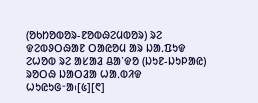(ᱚᱠᱴᱚᱵᱚᱨ-ᱱᱚᱵᱷᱮᱢᱵᱚᱨ) ᱨᱮ ᱫᱮᱵᱽᱛᱷᱟᱱ ᱛᱟᱭᱚᱢ ᱟᱨ ᱡᱟᱹᱯᱩᱫ ᱮᱦᱚᱵ ᱨᱮ ᱟᱥᱟᱲ ᱪᱟᱸᱫᱚ (ᱡᱩᱱ-ᱡᱩᱞᱟᱭ) ᱨᱚᱛᱷ ᱡᱟᱛᱲᱟ ᱦᱟᱹᱵᱤᱫ ᱦᱩᱭᱩᱜᱼᱟ᱾[᱕][᱖]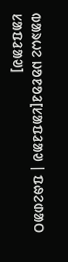ᱵᱟᱨᱦᱮ ᱡᱚᱱᱚᱲ[ᱥᱟᱯᱲᱟᱣ | ᱯᱷᱮᱰᱟᱛ ᱥᱟᱯᱲᱟᱣ]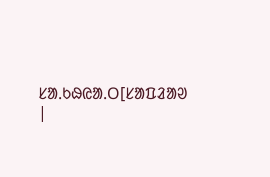ᱥᱟᱹᱠᱷᱭᱟᱹᱛ[ᱥᱟᱯᱲᱟᱣ |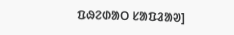ᱯᱷᱮᱰᱟᱛ ᱥᱟᱯᱲᱟᱣ]